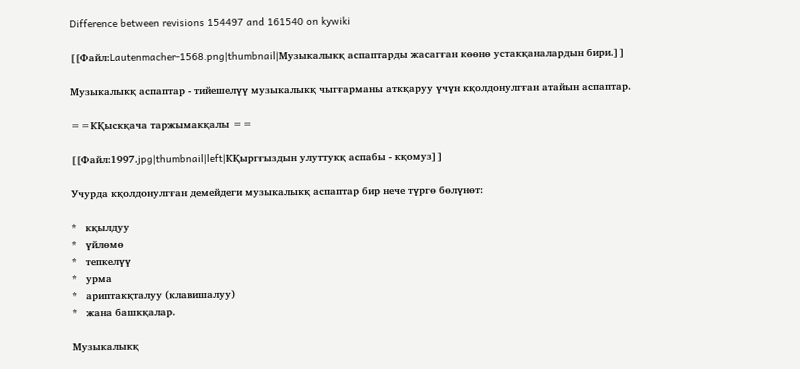Difference between revisions 154497 and 161540 on kywiki

[[Файл:Lautenmacher-1568.png|thumbnail|Музыкалыкқ аспаптарды жасагған көөнө устакқаналардын бири.]]

Музыкалыкқ аспаптар - тийешелүү музыкалыкқ чыгғарманы аткқаруу үчүн кқолдонулгған атайын аспаптар.

==КҚыскқача таржымакқалы ==

[[Файл:1997.jpg|thumbnail|left|КҚыргғыздын улуттукқ аспабы - кқомуз]]

Учурда кқолдонулгған демейдеги музыкалыкқ аспаптар бир нече түргө бөлүнөт:

*   кқылдуу
*   үйлөмө
*   тепкелүү
*   урма
*   ариптакқталуу (клавишалуу)
*   жана башкқалар.

Музыкалыкқ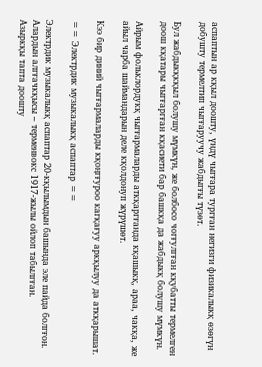аспаптын ар кқыл доошту, үндү чыгғара тургған негизги физикалыкқ өзөгүн добушту термелтип чыгғаруучу жабдыгғы түзөт.

Бул жабдыкқкқыл болушу мүмкүн, же болбосо чогғулгған кқубатты термелген доош кқатары чыгғаргған кқасиети бар башкқа да жабдыкқ болушу мүмкүн.

Айрым фольклордукқ чыгғармаларды аткқаргғанда кқашыкқ, араа, чакқа, же айыл чарба шаймандарын деле кқолдонуп жүрүшөт.

Кээ бир диний чыгғармаларды кқоңгғуроо кагқағуу аркқылуу да аткқарышат.

== Электрдик музыкалыкқ аспаптар ==

Электрдик музыкалыкқ аспаптар 20-кқылымдын башында эле пайда болгғон.
Алардын алгғачкқысы – терменвокс 1917-жылы ойлоп табылгған.
Азыркқы тапта доошту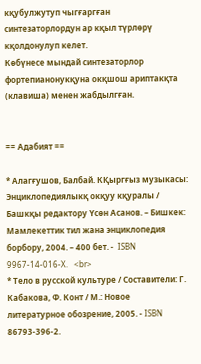кқубулжутуп чыгғаргған синтезаторлордун ар кқыл түрлөрү кқолдонулуп келет.
Көбүнесе мындай синтезаторлор фортепианонукқуна окқшош ариптакқта (клавиша) менен жабдылгған.


== Адабият ==

* Алагғушов, Балбай. КҚыргғыз музыкасы: Энциклопедиялыкқ окқуу кқуралы / Башкқы редактору Үсөн Асанов. – Бишкек: Мамлекеттик тил жана энциклопедия борбору, 2004. – 400 бет. -  ISBN 9967-14-016-X.   <br>
* Тело в русской культуре / Составители: Г. Кабакова, Ф. Конт / М.: Новое литературное обозрение, 2005. - ISBN 86793-396-2.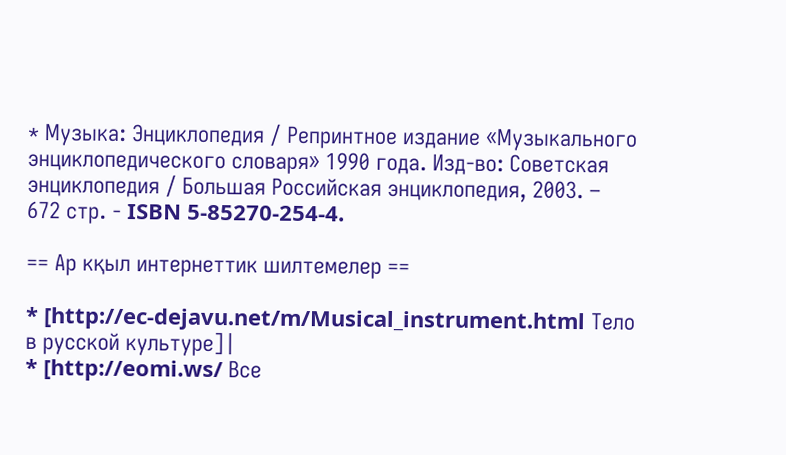* Музыка: Энциклопедия / Репринтное издание «Музыкального энциклопедического словаря» 1990 года. Изд-во: Советская энциклопедия / Большая Российская энциклопедия, 2003. – 672 стр. - ISBN 5-85270-254-4.

== Ар кқыл интернеттик шилтемелер ==

* [http://ec-dejavu.net/m/Musical_instrument.html Тело в русской культуре]|
* [http://eomi.ws/ Все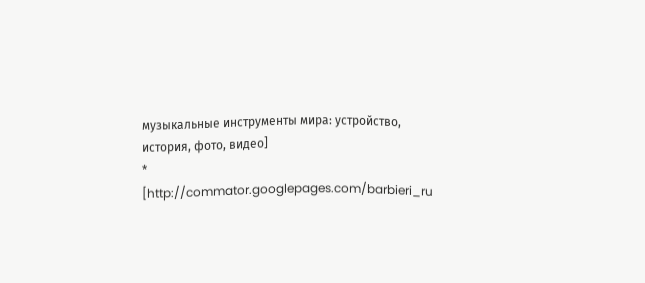музыкальные инструменты мира: устройство, история, фото, видео]
* [http://commator.googlepages.com/barbieri_ru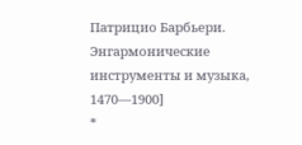Патрицио Барбьери. Энгармонические инструменты и музыка, 1470—1900]
*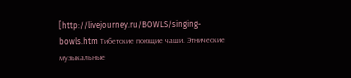[http://livejourney.ru/BOWLS/singing-bowls.htm Тибетские поющие чаши. Этнические музыкальные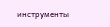инструменты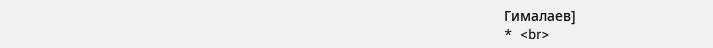Гималаев]
*  <br>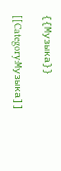{{Музыка}}

[[Category:Музыка]]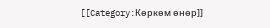[[Category:Көркөм өнөр]]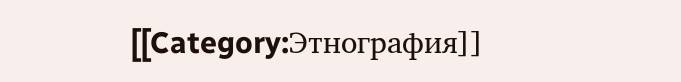[[Category:Этнография]]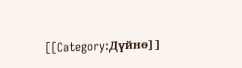[[Category:Дүйнө]]